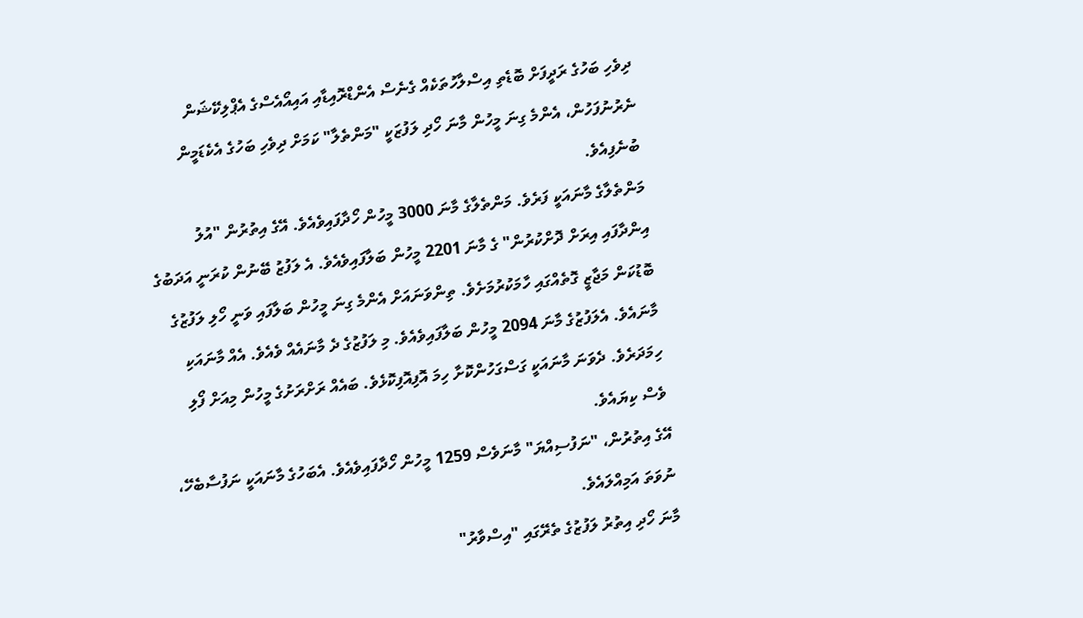ދިވެހި ބަހުގެ ރަދީފަށް ބޮޑެތި އިސްލާހުތަކެއް ގެނެސް އެންޑްރޮއިޑާއި އައިއޯއެސްގެ އެޕްލިކޭޝަން ނެރުނުފަހުން، އެންމެ ގިނަ މީހުން މާނަ ހޯދި ލަފުޒަކީ "މަންތެލާ" ކަމަށް ދިވެހި ބަހުގެ އެކެޑަމީން ބުނެފިއެވެ.
މަންތެލާގެ މާނައަކީ ފަރެވެ. މަންތެލާގެ މާނަ 3000 މީހުން ހޯދާފައިވެއެވެ. އޭގެ އިތުރުން "އުލު އިންދާފައި އިރަށް ދޮށްކުރުން" ގެ މާނަ 2201 މީހުން ބަލާފައިވެއެވެ. އެ ލަފުޒު ބޭނުން ކުރަނީ އަދަބުގެ ބޮޑުކަން މަޖާޒީ ގޮތެއްގައި ހާމަކުރުމަށެވެ. ތިންވަނައަށް އެންމެ ގިނަ މީހުން ބަލާފައި ވަނީ ހޯލި ލަފުޒުގެ މާނައެވެ. އެލަފުޒުގެ މާނަ 2094 މީހުން ބަލާފައިވެއެވެ. މި ލަފުޒުގެ ދެ މާނައެއް ވެއެވެ. އެއް މާނައަކި ހިމަދަރެވެ. ދެވަނަ މާނައަކީ ގަސްގަހުންކޮށާ ހިމަ އޮފިއޮފިކޮޅެވެ. ބައެއް ރަށްރަށުގެ މީހުން މިއަށް ފޯލި ވެސް ކިޔައެވެ.
އޭގެ އިތުރުން، "ނަފުސިއްޔަ" މާނަވެސް 1259 މީހުން ހޯދާފައިވެއެވެ. އެބަހުގެ މާނައަކީ ނަފުސާބެހޭ، ނުވަތަ އަމިއްލައެވެ.
މާނަ ހޯދި އިތުރު ލަފުޒުގެ ތެރޭގައި "އިސްވާރު"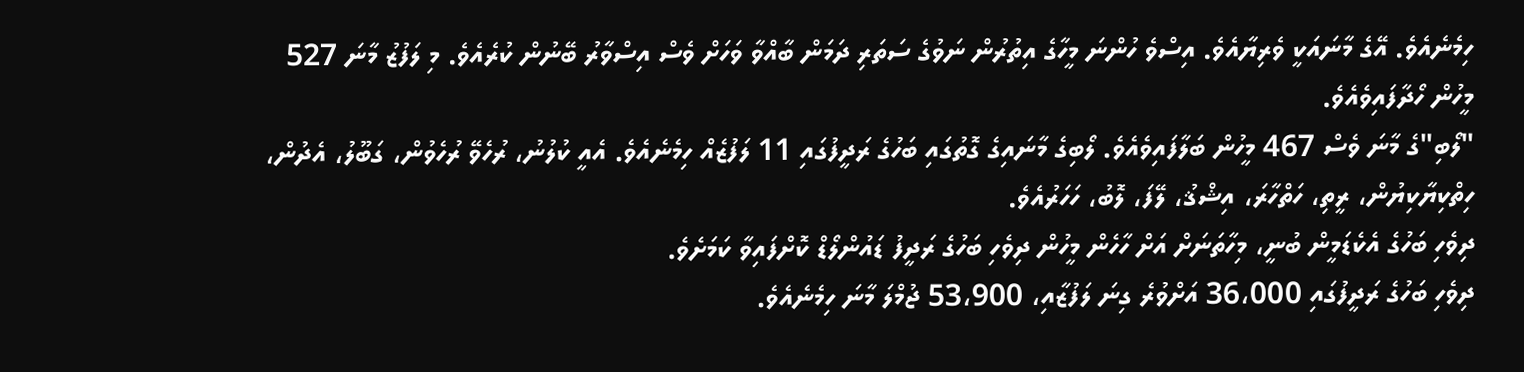ހިމެނެއެވެ. އޭގެ މާނައަކީ ވެރިޔާއެވެ. އިސްވެ ހުންނަ މީހާގެ އިތުރުން ނަވުގެ ސަތަރި ދަމަން ބާއްވާ ވަހަށް ވެސް އިސްވާރު ބޭނުން ކުރެއެވެ. މި ލަފުޒު މާނަ 527 މީހުން ހޯދާފައިވެއެވެ.
"ލޯބި"ގެ މާނަ ވެސް 467 މީހުން ބަލާފައިވެއެވެ. ލޯބިގެ މާނައިގެ ގޮތުގައި ބަހުގެ ރަދީފުގައި 11 ލަފުޒެއް ހިމެނެއެވެ. އެއީ ކުލުނު، ރުހެވޭ ރުހެވުން، ގަބޫލު، އެދުން، ހިތްކިޔާކިޔުން، ރީތި، ހަތްހާރަ، އިޝްޤު، ލޭފަ، ލޮބު، ހަހަރުއެވެ.
ދިވެހި ބަހުގެ އެކެޑަމީން ބުނީ، މިހާތަނަށް އަށް ހާހެން މީހުން ދިވެހި ބަހުގެ ރަދީފު ޑައުންލޯޑް ކޮށްފައިވާ ކަމަށެވެ.
ދިވެހި ބަހުގެ ރަދީފުގައި 36،000 އަށްވުރެ ގިނަ ލަފުޒާއި، 53،900 ޖުމްލަ މާނަ ހިމެނެއެވެ.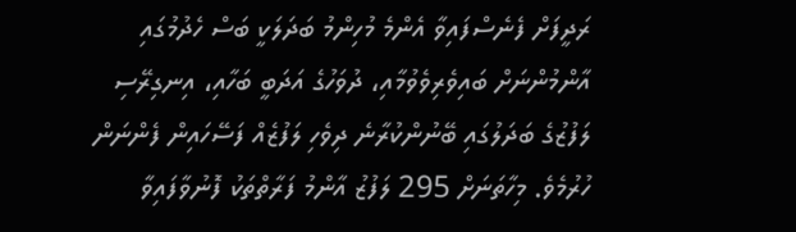ރަދީފަށް ފެނެސްފައިވާ އެންމެ މުހިންމު ބަދަލަކީ ބަސް ހެދުމުގައި އާންމުންނަށް ބައިވެރިވެވުމާއި، ދުވަހުގެ އަދަބީ ބަހާއި، އިނގިރޭސި ލަފުޒުގެ ބަދަލުގައި ބޭނުންކުރާނެ ދިވެހި ލަފުޒެއް ފަސޭހައިން ފެންނަން ހުރުމެވެ. މިހާތަނަށް 295 ލަފުޒު އާންމު ފަރާތްތަކު ފޮނުވާފައިވާ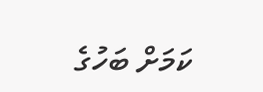ކަމަށް ބަހުގެ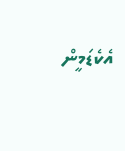އެކެޑަމީން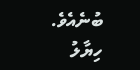ބުނެއެވެ.
ހިޔާލު